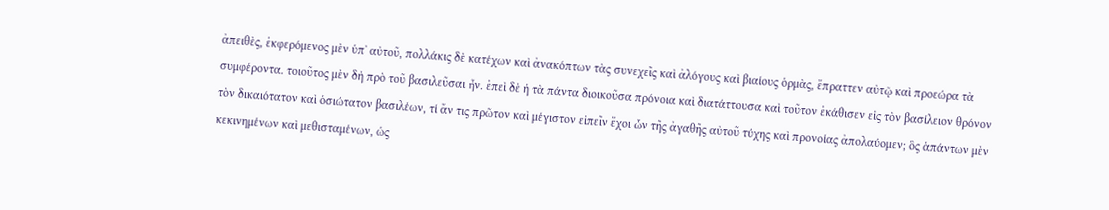ἀπειθὲς, ἐκφερόμενος μὲν ὑπʼ αὐτοῦ, πολλάκις δὲ κατέχων καὶ ἀνακόπτων τὰς συνεχεῖς καὶ ἀλόγους καὶ βιαίους ὁρμὰς, ἔπραττεν αὐτῷ καὶ προεώρα τὰ συμφέροντα. τοιοῦτος μὲν δὴ πρὸ τοῦ βασιλεῦσαι ἦν. ἐπεὶ δὲ ἡ τὰ πάντα διοικοῦσα πρόνοια καὶ διατάττουσα καὶ τοῦτον ἐκάθισεν εἰς τὸν βασίλειον θρόνον τὸν δικαιότατον καὶ ὁσιώτατον βασιλέων, τί ἄν τις πρῶτον καὶ μέγιστον εἰπεῖν ἔχοι ὧν τῆς ἀγαθῆς αὐτοῦ τύχης καὶ προνοίας ἀπολαύομεν; ὃς ἁπάντων μὲν κεκινημένων καὶ μεθισταμένων, ὡς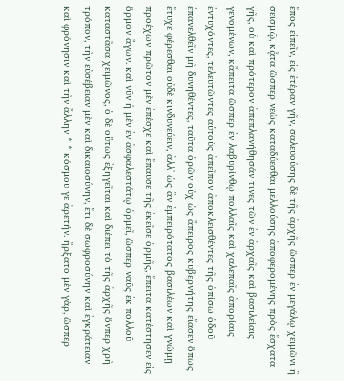ἔπος εἰπεῖν, εἰς ἑτέραν γῆν, σαλευούσης δὲ τῆς ἀρχῆς ὥσπερ ἐν μεγάλῳ χειμῶνι ἢ σεισμῷ, κᾆτα ὥσπερ νεὼς καταδύεσθαι μελλούσης ἀποφερομένης πρὸς ἔσχατα γῆς, οὗ καὶ πρότερον ἀπεπλανήθησάν τινες τῶν ἐν ἀρχαῖς καὶ βασιλείαις γενομένων, κἄπειτα ὥσπερ ἐν λαβυρίνθῳ πολλαῖς καὶ χαλεπαῖς ἀπορίαις ἐντυχόντες, τελευτῶντες αὑτοὺς ἀπεῖπον ἀποκλεισθέντες τῆς ὀπίσω ὁδοῦ ἐπανελθεῖν μὴ δυνηθέντες, ταῦτα ὁρῶν οὐχ ὡς ἄπειρος κυβερνήτης εἴασεν ὅπως ἔτυχε φέρεσθαι οὐδὲ κινδυνεύειν, ἀλλʼ ὡς ἂν ἐμπειρότατος βασιλέων καὶ γνώμῃ προέχων πρῶτον μὲν ἐπέσχε καὶ ἔπαυσε τῆς ἐκεῖσε ὁρμῆς, ἔπειτα κατέστησεν εἰς ὅρμον ἄγων. καὶ νῦν ἡ μὲν ἐν ἀσφαλεστάτῳ ὁρμεῖ, ὥσπερ ναῦς ἐκ πολλοῦ καταστᾶσα χειμῶνος, ὁ δὲ οὕτως ἐξηγεῖται καὶ διέπει τὸ τῆς ἀρχῆς ὅνπερ χρὴ τρόπον, τὴν εὐσέβειαν μὲν καὶ δικαιοσύνην, ἔτι δὲ σωφροσύνην καὶ ἐγκράτειαν καὶ φρόνησιν καὶ τὴν ἄλλην * * κόσμου γε ἀρετήν. ἤρξατο μὲν γὰρ, ὥσπερ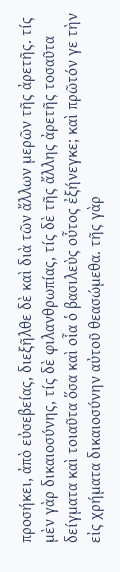προσήκει, ἀπὸ εὐσεβείας, διεξῆλθε δὲ καὶ διὰ τῶν ἄλλων μερῶν τῆς ἀρετῆς. τίς μὲν γὰρ δικαιοσύνης, τίς δὲ φιλανθρωπίας, τίς δὲ τῆς ἄλλης ἀρετῆς τοσαῦτα δείγματα καὶ τοιαῦτα ὅσα καὶ οἷα ὁ βασιλεὺς οὗτος ἐξήνεγκε; καὶ πρῶτόν γε τὴν εἰς χρήματα δικαιοσύνην αὐτοῦ θεασώμεθα. τῆς γὰρ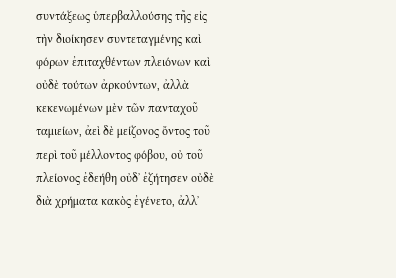συντάξεως ὑπερβαλλούσης τῆς εἰς τὴν διοίκησεν συντεταγμένης καὶ φόρων ἐπιταχθέντων πλειόνων καὶ οὐδὲ τούτων ἀρκούντων, ἀλλὰ κεκενωμένων μὲν τῶν πανταχοῦ ταμιείων, ἀεὶ δὲ μείζονος ὄντος τοῦ περὶ τοῦ μέλλοντος φόβου, οὐ τοῦ πλείονος ἐδεήθη οὐδʼ ἐζήτησεν οὐδὲ διὰ χρήματα κακὸς ἐγένετο, ἀλλʼ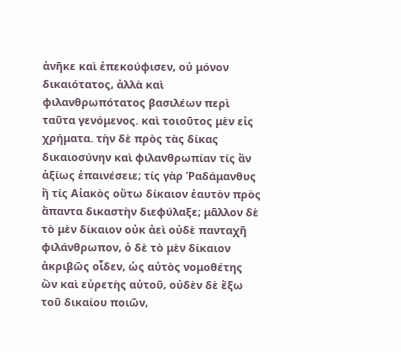ἀνῆκε καὶ ἐπεκούφισεν, οὐ μόνον δικαιότατος, ἀλλὰ καὶ φιλανθρωπότατος βασιλέων περὶ ταῦτα γενόμενος. καὶ τοιοῦτος μὲν εἰς χρήματα. τὴν δὲ πρὸς τὰς δίκας δικαιοσύνην καὶ φιλανθρωπίαν τίς ἂν ἀξίως ἐπαινέσειε; τίς γὰρ Ῥαδάμανθυς ἢ τίς Αἰακὸς οὕτω δίκαιον ἑαυτὸν πρὸς ἅπαντα δικαστὴν διεφύλαξε; μᾶλλον δὲ τὸ μὲν δίκαιον οὐκ ἀεὶ οὐδὲ πανταχῆ φιλάνθρωπον, ὁ δὲ τὸ μὲν δίκαιον ἀκριβῶς οἶδεν, ὡς αὐτὸς νομοθέτης ὢν καὶ εὑρετὴς αὐτοῦ, οὐδὲν δὲ ἔξω τοῦ δικαίου ποιῶν,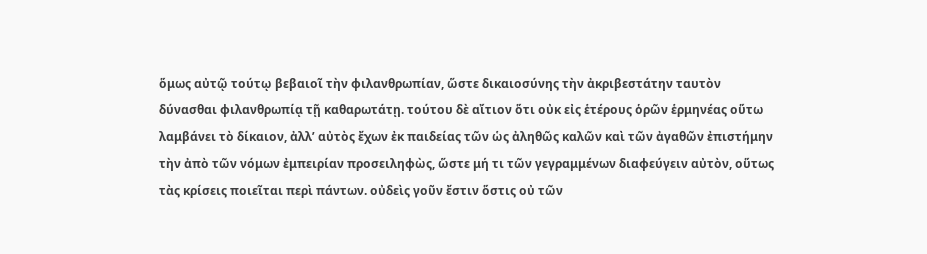ὅμως αὐτῷ τούτῳ βεβαιοῖ τὴν φιλανθρωπίαν, ὥστε δικαιοσύνης τὴν ἀκριβεστάτην ταυτὸν δύνασθαι φιλανθρωπίᾳ τῇ καθαρωτάτῃ. τούτου δὲ αἴτιον ὅτι οὐκ εἰς ἑτέρους ὁρῶν ἑρμηνέας οὕτω λαμβάνει τὸ δίκαιον, ἀλλʼ αὐτὸς ἔχων ἐκ παιδείας τῶν ὡς ἀληθῶς καλῶν καὶ τῶν ἀγαθῶν ἐπιστήμην τὴν ἀπὸ τῶν νόμων ἐμπειρίαν προσειληφὼς, ὥστε μή τι τῶν γεγραμμένων διαφεύγειν αὐτὸν, οὕτως τὰς κρίσεις ποιεῖται περὶ πάντων. οὐδεὶς γοῦν ἔστιν ὅστις οὐ τῶν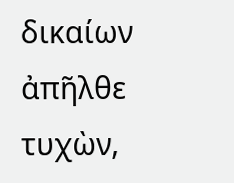δικαίων ἀπῆλθε τυχὼν,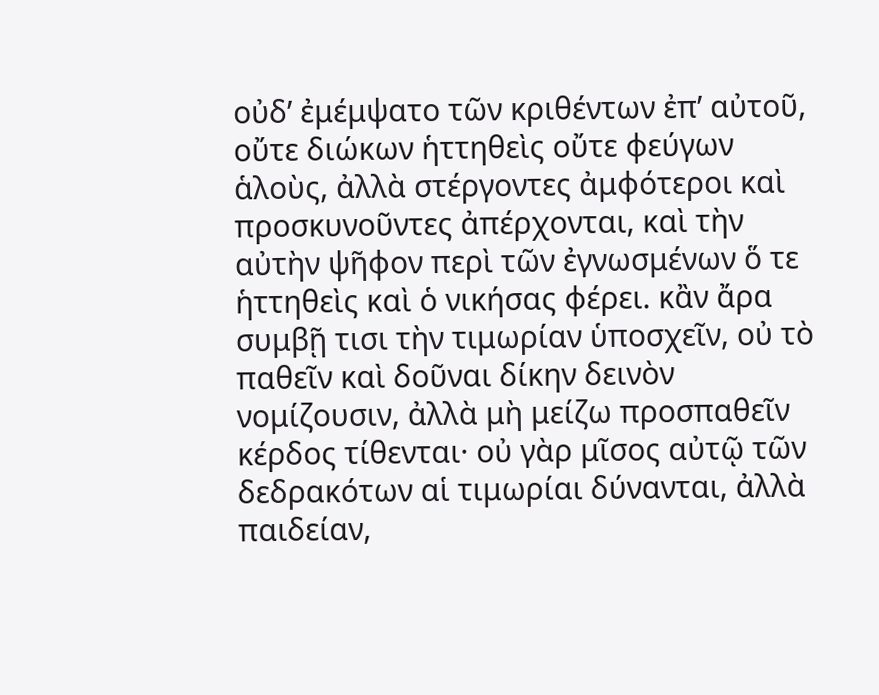οὐδʼ ἐμέμψατο τῶν κριθέντων ἐπʼ αὐτοῦ, οὔτε διώκων ἡττηθεὶς οὔτε φεύγων ἁλοὺς, ἀλλὰ στέργοντες ἀμφότεροι καὶ προσκυνοῦντες ἀπέρχονται, καὶ τὴν αὐτὴν ψῆφον περὶ τῶν ἐγνωσμένων ὅ τε ἡττηθεὶς καὶ ὁ νικήσας φέρει. κἂν ἄρα συμβῇ τισι τὴν τιμωρίαν ὑποσχεῖν, οὐ τὸ παθεῖν καὶ δοῦναι δίκην δεινὸν νομίζουσιν, ἀλλὰ μὴ μείζω προσπαθεῖν κέρδος τίθενται· οὐ γὰρ μῖσος αὐτῷ τῶν δεδρακότων αἱ τιμωρίαι δύνανται, ἀλλὰ παιδείαν,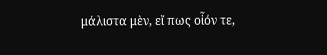μάλιστα μὲν, εἴ πως οἷόν τε,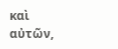καὶ αὐτῶν,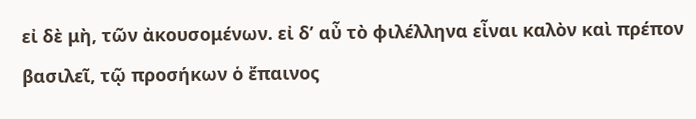εἰ δὲ μὴ, τῶν ἀκουσομένων. εἰ δʼ αὖ τὸ φιλέλληνα εἶναι καλὸν καὶ πρέπον βασιλεῖ, τῷ προσήκων ὁ ἔπαινος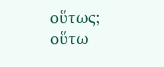οὕτως; οὕτω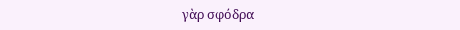γὰρ σφόδρα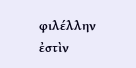φιλέλλην ἐστὶν